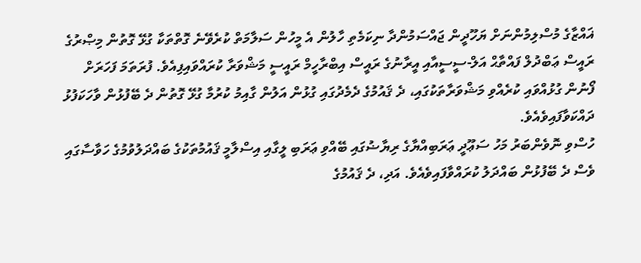ޣައްޒާގެ މުސްލިމުންނަށް ޔަހޫދީން ޖައްސަމުންދާ ނިކަމެތި ހާލުން އެ މީހުން ސަލާމަތް ކުރެވޭނެ ގޮތްތަކާ ގުޅޭ ގޮތުން މިޞްރުގެ ރައީސް ޢަބްދުލް ފައްތާޙް އަލް-ސީސީއާއި އީރާނުގެ ރައީސް އިބްރާހީމް ރައީސީ މަޝްވަރާ ކުރައްވައިފިއެވެ. ފުރަތަމަ ފަހަރަށް ފޯނުން ގުޅުއްވައި ކުރެއްވި މަޝްވަރާތަކުގައި، ދެ ޤައުމުގެ ދެމެދުގައި ގުޅުން އަލުން ގާއިމު ކުރުމާ ގުޅޭ ގޮތުން ދެ ބޭފުޅުން ވާހަކަފުޅު ދައްކަވާފައިވެއެވެ.
ހުސްވި ނޮވެންބަރު މަހު ސަޢޫދީ ޢަރަބިއްޔާގެ ރިޔާޟުގައި ބޭއްވި ޢަރަބި ލީގާއި އިސްލާމީ ޤައުމުތަކުގެ ބައްދަލުވުމުގެ ހަވާސާގައި ވެސް ދެ ބޭފުޅުން ބައްދަލު ކުރައްވާފައިވެއެވެ. އަދި، ދެ ޤައުމުގެ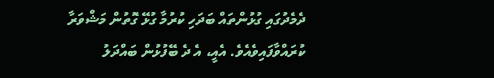ދެމެދުގައި ގުޅުންތައް ބަދަހި ކުރުމާ ގުޅޭ ގޮތުން މަޝްވަރާ ކުރައްވާފައިވެއެވެ. އެއީ، އެ ދެ ބޭފުޅުން ބައްދަލު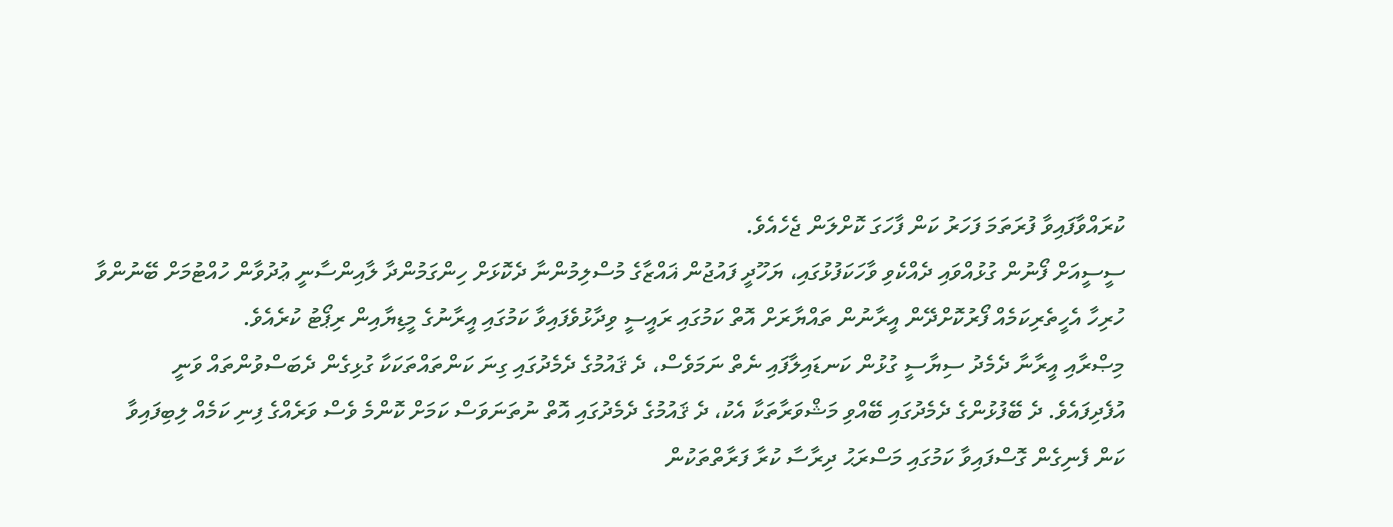ކުރައްވާފައިވާ ފުރަތަމަ ފަހަރު ކަން ފާހަގަ ކޮށްލަން ޖެހެއެވެ.
ސީސީއަށް ފޯނުން ގުޅުއްވައި ދެއްކެވި ވާހަކަފުޅުގައި، ޔަހޫދީ ފައުޖުން ޣައްޒާގެ މުސްލިމުންނާ ދެކޮޅަށް ހިންގަމުންދާ ލާއިންސާނީ ޢުދުވާން ހުއްޓުމަށް ބޭނުންވާ ހުރިހާ އެހީތެރިކަމެއް ފޯރުކޮށްދޭން އީރާނުން ތައްޔާރަށް އޮތް ކަމުގައި ރައީސީ ވިދާޅުވެފައިވާ ކަމުގައި އީރާނުގެ މީޑިޔާއިން ރިޕޯޓު ކުރެއެވެ.
މިޞްރާއި އީރާނާ ދެމެދު ސިޔާސީ ގުޅުން ކަނޑައިލާފައި ނެތް ނަމަވެސް، ދެ ޤައުމުގެ ދެމެދުގައި ގިނަ ކަންތައްތަކަކާ ގުޅިގެން ދެބަސްވުންތައް ވަނީ އުފެދިފައެވެ. ދެ ބޭފުޅުންގެ ދެމެދުގައި ބޭއްވި މަޝްވަރާތަކާ އެކު، ދެ ޤައުމުގެ ދެމެދުގައި އޮތް ނުތަނަވަސް ކަމަށް ކޮންމެ ވެސް ވަރެއްގެ ފިނި ކަމެއް ލިބިފައިވާ ކަން ފެނިގެން ގޮސްފައިވާ ކަމުގައި މަސްރަޙު ދިރާސާ ކުރާ ފަރާތްތަކުން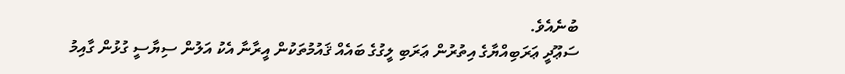ބުނެއެވެ.
ސަޢޫދީ ޢަރަބިއްޔާގެ އިތުރުން ޢަރަބި ލީގުގެ ބައެއް ޤައުމުތަކުން އީރާނާ އެކު އަލުން ސިޔާސީ ގުޅުން ގާއިމު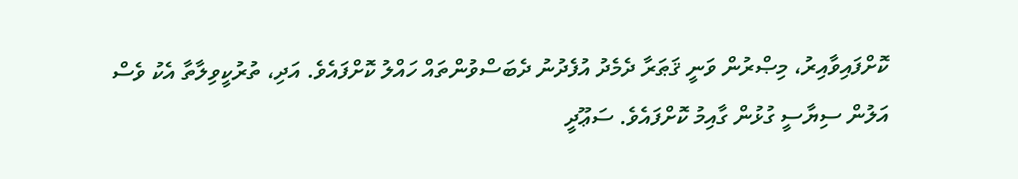ކޮށްފައިވާއިރު، މިޞްރުން ވަނީ ޤަޠަރާ ދެމެދު އުފެދުނު ދެބަސްވުންތައް ހައްލު ކޮށްފައެވެ. އަދި، ތުރުކީވިލާތާ އެކު ވެސް އަލުން ސިޔާސީ ގުޅުން ގާއިމު ކޮށްފައެވެ. ސަޢޫދީ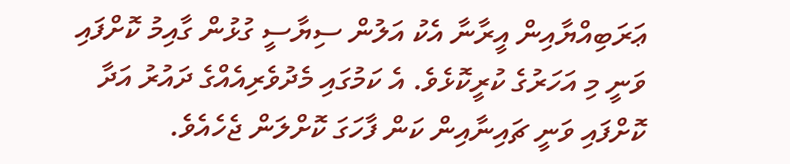ޢަރަބިއްޔާއިން އީރާނާ އެކު އަލުން ސިޔާސީ ގުޅުން ގާއިމު ކޮށްފައި ވަނީ މި އަހަރުގެ ކުރީކޮޅެވެ. އެ ކަމުގައި މެދުވެރިއެއްގެ ދައުރު އަދާ ކޮށްފައި ވަނީ ޗައިނާއިން ކަން ފާހަގަ ކޮށްލަން ޖެހެއެވެ.